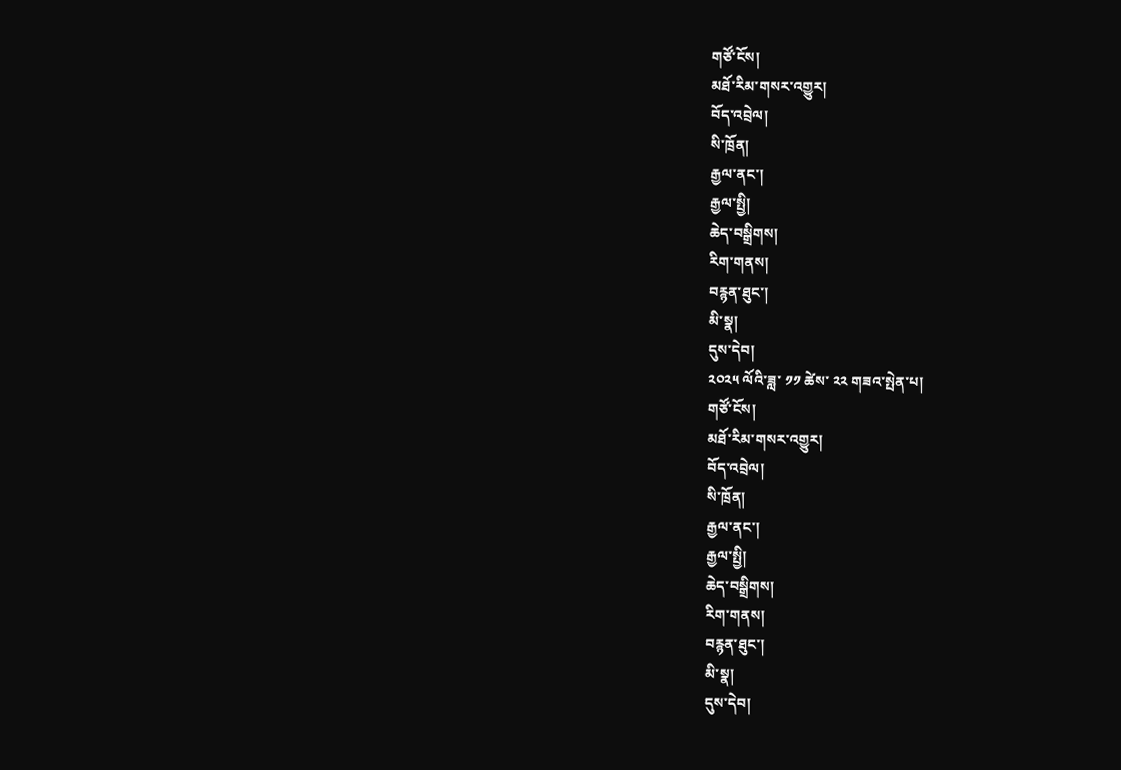གཙོ་ངོས།
མཐོ་རིམ་གསར་འགྱུར།
བོད་འབྲེལ།
སི་ཁྲོན།
རྒྱལ་ནང་།
རྒྱལ་སྤྱི།
ཆེད་བསྒྲིགས།
རིག་གནས།
བརྙན་ཐུང་།
མི་སྣ།
དུས་དེབ།
༢༠༢༥ ལོའི་ཟླ་ ༡༡ ཚེས་ ༢༢ གཟའ་སྤེན་པ།
གཙོ་ངོས།
མཐོ་རིམ་གསར་འགྱུར།
བོད་འབྲེལ།
སི་ཁྲོན།
རྒྱལ་ནང་།
རྒྱལ་སྤྱི།
ཆེད་བསྒྲིགས།
རིག་གནས།
བརྙན་ཐུང་།
མི་སྣ།
དུས་དེབ།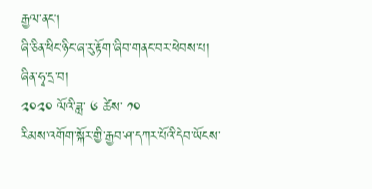རྒྱལ་ནང།
ཞི་ཅིན་ཕིང་ཉིང་ཞ་རུ་རྟོག་ཞིབ་གནང་བར་ཕེབས་པ།
ཞིན་ཧྭ་དྲ་བ།
༢༠༢༠ ལོའི་ཟླ་ ༦ ཚེས་ ༡༠
རིམས་འགོག་སྐོར་གྱི་རྒྱབ་ཤ་དཀར་པོའི་དེབ་ཡོངས་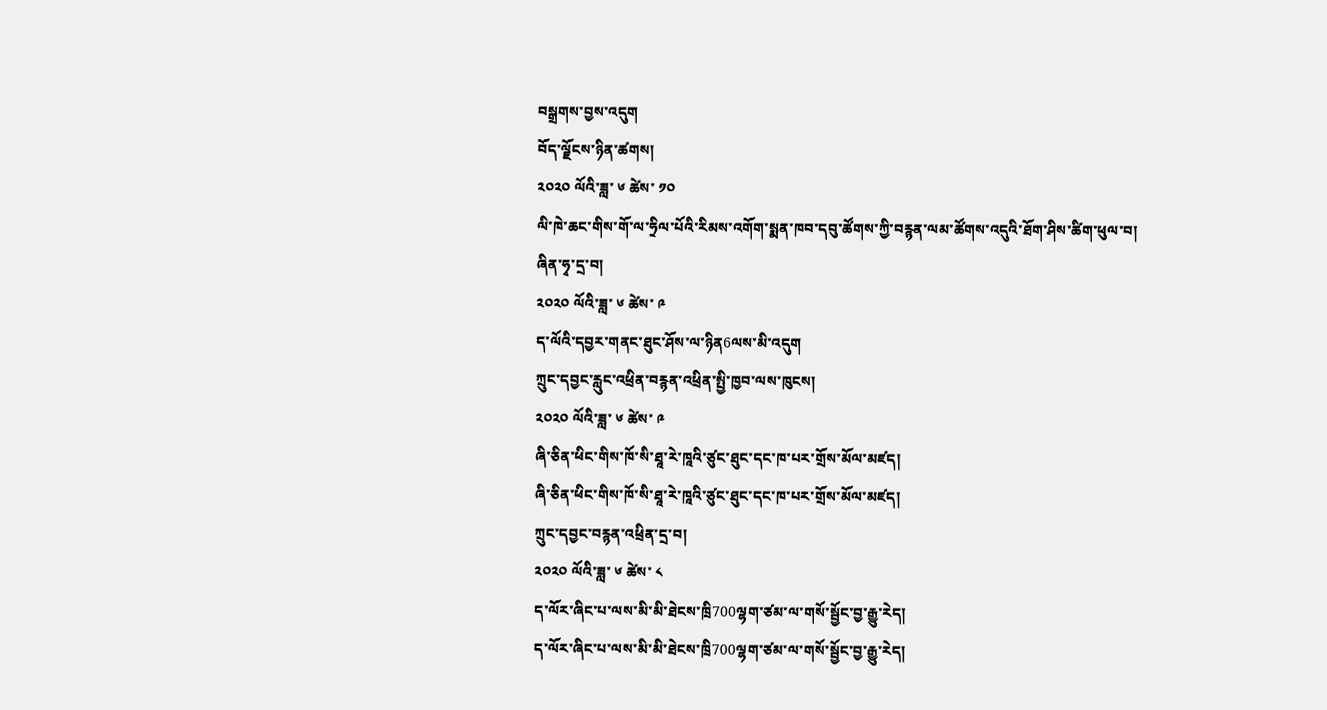བསྒྲགས་བྱས་འདུག
བོད་ལྗོངས་ཉིན་ཚགས།
༢༠༢༠ ལོའི་ཟླ་ ༦ ཚེས་ ༡༠
ལི་ཁེ་ཆང་གིས་གོ་ལ་ཧྲིལ་པོའི་རིམས་འགོག་སྨན་ཁབ་དབུ་ཚོགས་ཀྱི་བརྙན་ལམ་ཚོགས་འདུའི་ཐོག་ཤིས་ཚིག་ཕུལ་བ།
ཞིན་ཧྭ་དྲ་བ།
༢༠༢༠ ལོའི་ཟླ་ ༦ ཚེས་ ༩
ད་ལོའི་དབྱར་གནང་ཐུང་ཤོས་ལ་ཉིན6ལས་མི་འདུག
ཀྲུང་དབྱང་རླུང་འཕྲིན་བརྙན་འཕྲིན་སྤྱི་ཁྱབ་ལས་ཁུངས།
༢༠༢༠ ལོའི་ཟླ་ ༦ ཚེས་ ༩
ཞི་ཅིན་ཕིང་གིས་ཁོ་སི་ཐཱ་རེ་ཁཱའི་ཙུང་ཐུང་དང་ཁ་པར་གྲོས་མོལ་མཛད།
ཞི་ཅིན་ཕིང་གིས་ཁོ་སི་ཐཱ་རེ་ཁཱའི་ཙུང་ཐུང་དང་ཁ་པར་གྲོས་མོལ་མཛད།
ཀྲུང་དབྱང་བརྙན་འཕྲིན་དྲ་བ།
༢༠༢༠ ལོའི་ཟླ་ ༦ ཚེས་ ༨
ད་ལོར་ཞིང་པ་ལས་མི་མི་ཐེངས་ཁྲི700ལྷག་ཙམ་ལ་གསོ་སྦྱོང་བྱ་རྒྱུ་རེད།
ད་ལོར་ཞིང་པ་ལས་མི་མི་ཐེངས་ཁྲི700ལྷག་ཙམ་ལ་གསོ་སྦྱོང་བྱ་རྒྱུ་རེད།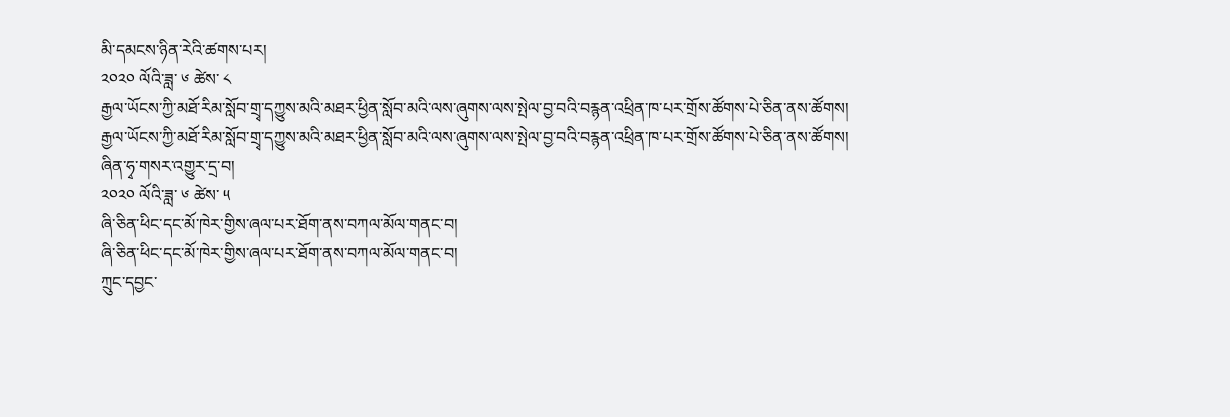མི་དམངས་ཉིན་རེའི་ཚགས་པར།
༢༠༢༠ ལོའི་ཟླ་ ༦ ཚེས་ ༨
རྒྱལ་ཡོངས་ཀྱི་མཐོ་རིམ་སློབ་གྲྭ་དཀྱུས་མའི་མཐར་ཕྱིན་སློབ་མའི་ལས་ཞུགས་ལས་སྤེལ་བྱ་བའི་བརྙན་འཕྲིན་ཁ་པར་གྲོས་ཚོགས་པེ་ཅིན་ནས་ཚོགས།
རྒྱལ་ཡོངས་ཀྱི་མཐོ་རིམ་སློབ་གྲྭ་དཀྱུས་མའི་མཐར་ཕྱིན་སློབ་མའི་ལས་ཞུགས་ལས་སྤེལ་བྱ་བའི་བརྙན་འཕྲིན་ཁ་པར་གྲོས་ཚོགས་པེ་ཅིན་ནས་ཚོགས།
ཞིན་ཧྭ་གསར་འགྱུར་དྲ་བ།
༢༠༢༠ ལོའི་ཟླ་ ༦ ཚེས་ ༥
ཞི་ཅིན་ཕིང་དང་མོ་ཁེར་གྱིས་ཞལ་པར་ཐོག་ནས་བཀལ་མོལ་གནང་བ།
ཞི་ཅིན་ཕིང་དང་མོ་ཁེར་གྱིས་ཞལ་པར་ཐོག་ནས་བཀལ་མོལ་གནང་བ།
ཀྲུང་དབྱང་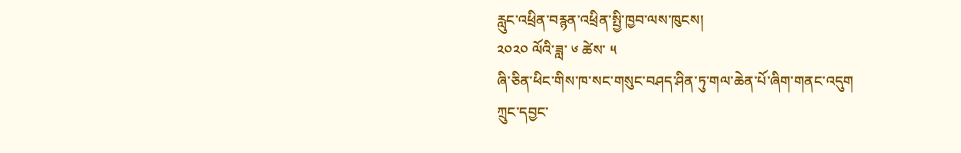རླུང་འཕྲིན་བརྙན་འཕྲིན་སྤྱི་ཁྱབ་ལས་ཁུངས།
༢༠༢༠ ལོའི་ཟླ་ ༦ ཚེས་ ༥
ཞི་ཅིན་ཕིང་གིས་ཁ་སང་གསུང་བཤད་ཤིན་ཏུ་གལ་ཆེན་པོ་ཞིག་གནང་འདུག
ཀྲུང་དབྱང་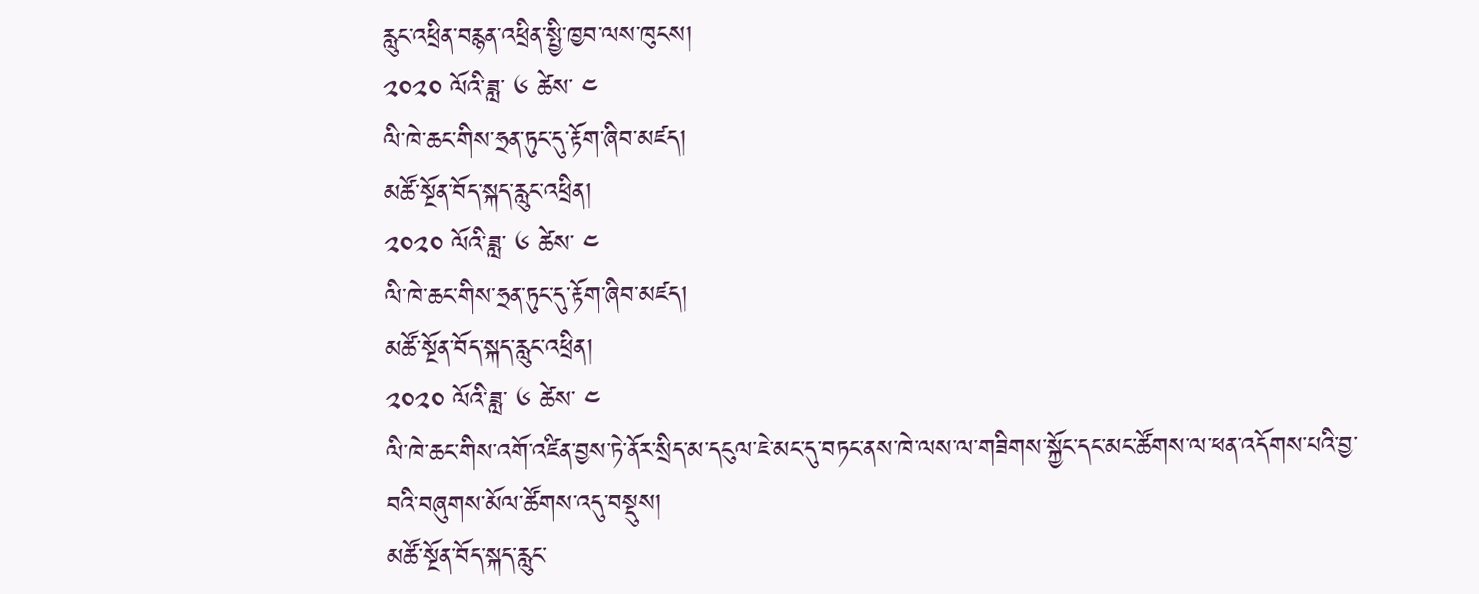རླུང་འཕྲིན་བརྙན་འཕྲིན་སྤྱི་ཁྱབ་ལས་ཁུངས།
༢༠༢༠ ལོའི་ཟླ་ ༦ ཚེས་ ༤
ལི་ཁེ་ཆང་གིས་ཧྲན་ཏུང་དུ་རྟོག་ཞིབ་མཛད།
མཚོ་སྔོན་བོད་སྐད་རླུང་འཕྲིན།
༢༠༢༠ ལོའི་ཟླ་ ༦ ཚེས་ ༤
ལི་ཁེ་ཆང་གིས་ཧྲན་ཏུང་དུ་རྟོག་ཞིབ་མཛད།
མཚོ་སྔོན་བོད་སྐད་རླུང་འཕྲིན།
༢༠༢༠ ལོའི་ཟླ་ ༦ ཚེས་ ༤
ལི་ཁེ་ཆང་གིས་འགོ་འཛིན་བྱས་ཏེ་ནོར་སྲིད་མ་དངུལ་ཇེ་མང་དུ་བཏང་ནས་ཁེ་ལས་ལ་གཟིགས་སྐྱོང་དང་མང་ཚོགས་ལ་ཕན་འདོགས་པའི་བྱ་བའི་བཞུགས་མོལ་ཚོགས་འདུ་བསྡུས།
མཚོ་སྔོན་བོད་སྐད་རླུང་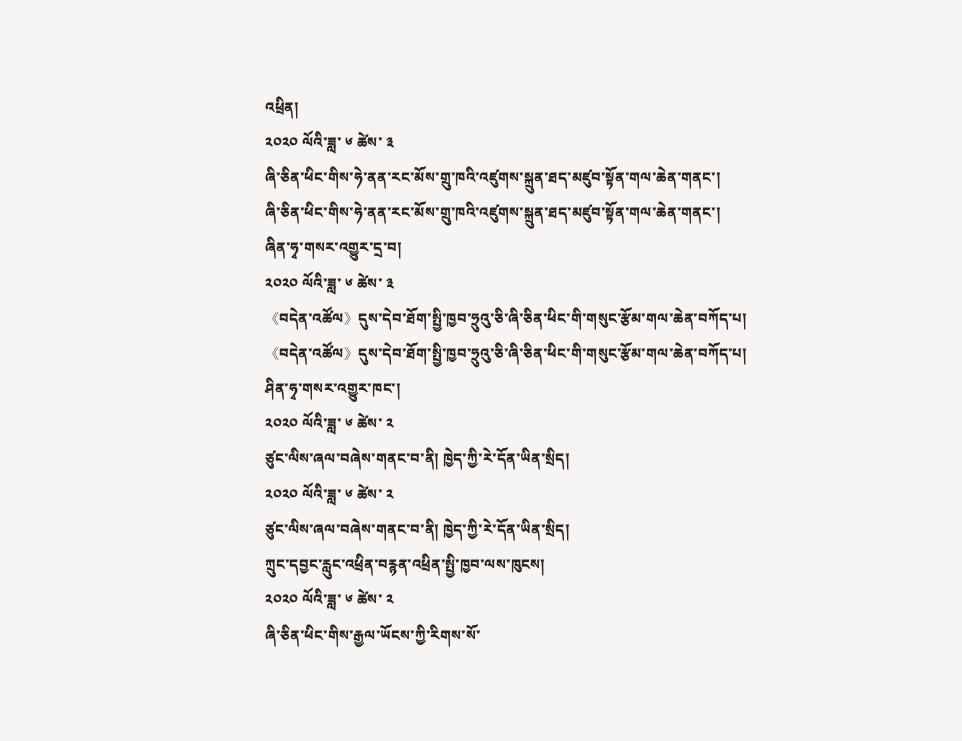འཕྲིན།
༢༠༢༠ ལོའི་ཟླ་ ༦ ཚེས་ ༣
ཞི་ཅིན་ཕིང་གིས་ཧེ་ནན་རང་མོས་གྲུ་ཁའི་འཛུགས་སྐྲུན་ཐད་མཛུབ་སྟོན་གལ་ཆེན་གནང་།
ཞི་ཅིན་ཕིང་གིས་ཧེ་ནན་རང་མོས་གྲུ་ཁའི་འཛུགས་སྐྲུན་ཐད་མཛུབ་སྟོན་གལ་ཆེན་གནང་།
ཞིན་ཧྭ་གསར་འགྱུར་དྲ་བ།
༢༠༢༠ ལོའི་ཟླ་ ༦ ཚེས་ ༣
《བདེན་འཚོལ》དུས་དེབ་ཐོག་སྤྱི་ཁྱབ་ཧྲུའུ་ཅི་ཞི་ཅིན་ཕིང་གི་གསུང་རྩོམ་གལ་ཆེན་བཀོད་པ།
《བདེན་འཚོལ》དུས་དེབ་ཐོག་སྤྱི་ཁྱབ་ཧྲུའུ་ཅི་ཞི་ཅིན་ཕིང་གི་གསུང་རྩོམ་གལ་ཆེན་བཀོད་པ།
ཤིན་ཧྭ་གསར་འགྱུར་ཁང་།
༢༠༢༠ ལོའི་ཟླ་ ༦ ཚེས་ ༢
ཙུང་ལིས་ཞལ་བཞེས་གནང་བ་ནི། ཁྱེད་ཀྱི་རེ་དོན་ཡིན་སྲིད།
༢༠༢༠ ལོའི་ཟླ་ ༦ ཚེས་ ༢
ཙུང་ལིས་ཞལ་བཞེས་གནང་བ་ནི། ཁྱེད་ཀྱི་རེ་དོན་ཡིན་སྲིད།
ཀྲུང་དབྱང་རླུང་འཕྲིན་བརྙན་འཕྲིན་སྤྱི་ཁྱབ་ལས་ཁུངས།
༢༠༢༠ ལོའི་ཟླ་ ༦ ཚེས་ ༢
ཞི་ཅིན་ཕིང་གིས་རྒྱལ་ཡོངས་ཀྱི་རིགས་སོ་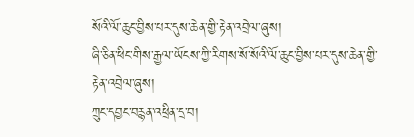སོའི་ལོ་ཆུང་བྱིས་པར་དུས་ཆེན་གྱི་རྟེན་འབྲེལ་ཞུས།
ཞི་ཅིན་ཕིང་གིས་རྒྱལ་ཡོངས་ཀྱི་རིགས་སོ་སོའི་ལོ་ཆུང་བྱིས་པར་དུས་ཆེན་གྱི་རྟེན་འབྲེལ་ཞུས།
ཀྲུང་དབྱང་བརྙན་འཕྲིན་དྲ་བ།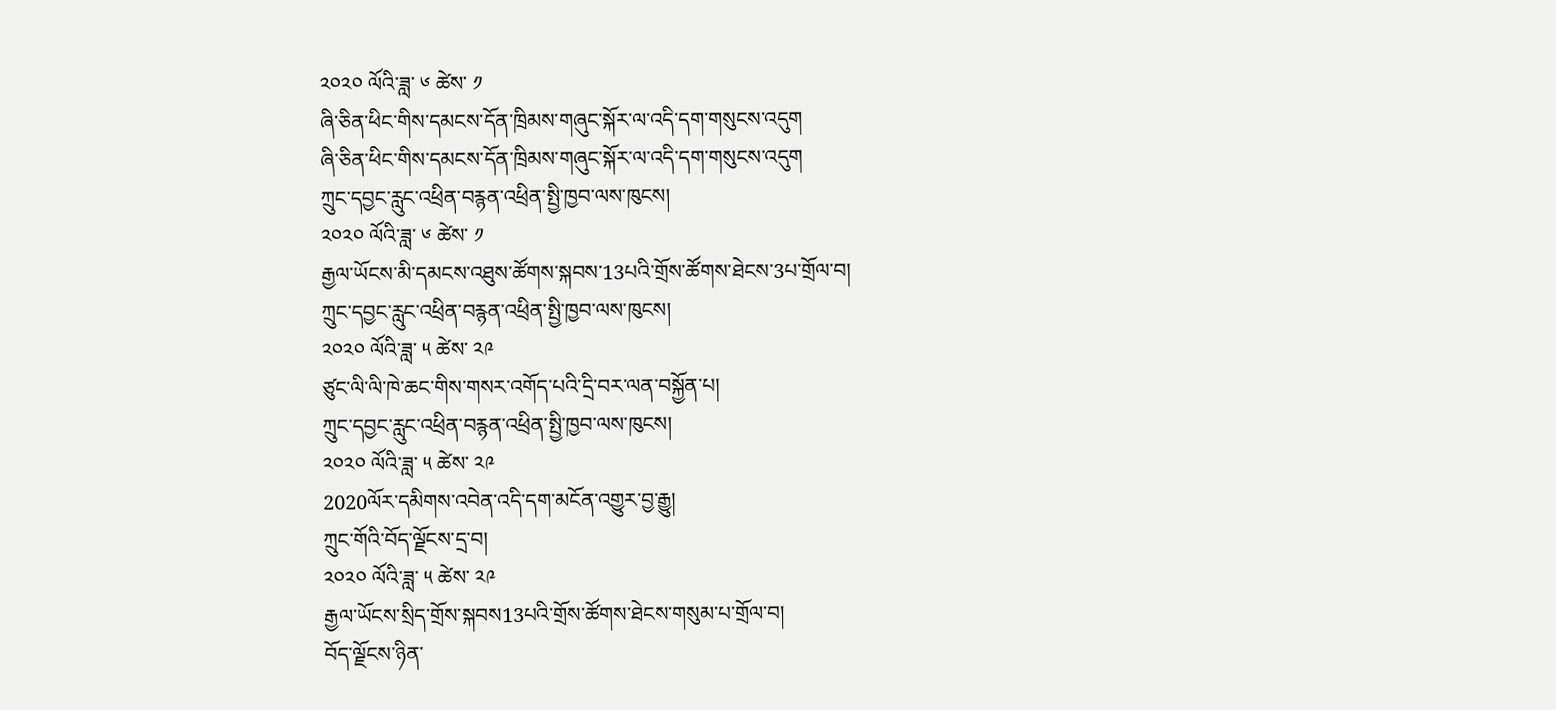༢༠༢༠ ལོའི་ཟླ་ ༦ ཚེས་ ༡
ཞི་ཅིན་ཕིང་གིས་དམངས་དོན་ཁྲིམས་གཞུང་སྐོར་ལ་འདི་དག་གསུངས་འདུག
ཞི་ཅིན་ཕིང་གིས་དམངས་དོན་ཁྲིམས་གཞུང་སྐོར་ལ་འདི་དག་གསུངས་འདུག
ཀྲུང་དབྱང་རླུང་འཕྲིན་བརྙན་འཕྲིན་སྤྱི་ཁྱབ་ལས་ཁུངས།
༢༠༢༠ ལོའི་ཟླ་ ༦ ཚེས་ ༡
རྒྱལ་ཡོངས་མི་དམངས་འཐུས་ཚོགས་སྐབས་13པའི་གྲོས་ཚོགས་ཐེངས་3པ་གྲོལ་བ།
ཀྲུང་དབྱང་རླུང་འཕྲིན་བརྙན་འཕྲིན་སྤྱི་ཁྱབ་ལས་ཁུངས།
༢༠༢༠ ལོའི་ཟླ་ ༥ ཚེས་ ༢༩
ཙུང་ལི་ལི་ཁེ་ཆང་གིས་གསར་འགོད་པའི་དྲི་བར་ལན་བསྐྱོན་པ།
ཀྲུང་དབྱང་རླུང་འཕྲིན་བརྙན་འཕྲིན་སྤྱི་ཁྱབ་ལས་ཁུངས།
༢༠༢༠ ལོའི་ཟླ་ ༥ ཚེས་ ༢༩
2020ལོར་དམིགས་འབེན་འདི་དག་མངོན་འགྱུར་བྱ་རྒྱུ།
ཀྲུང་གོའི་བོད་ལྗོངས་དྲ་བ།
༢༠༢༠ ལོའི་ཟླ་ ༥ ཚེས་ ༢༩
རྒྱལ་ཡོངས་སྲིད་གྲོས་སྐབས13པའི་གྲོས་ཚོགས་ཐེངས་གསུམ་པ་གྲོལ་བ།
བོད་ལྗོངས་ཉིན་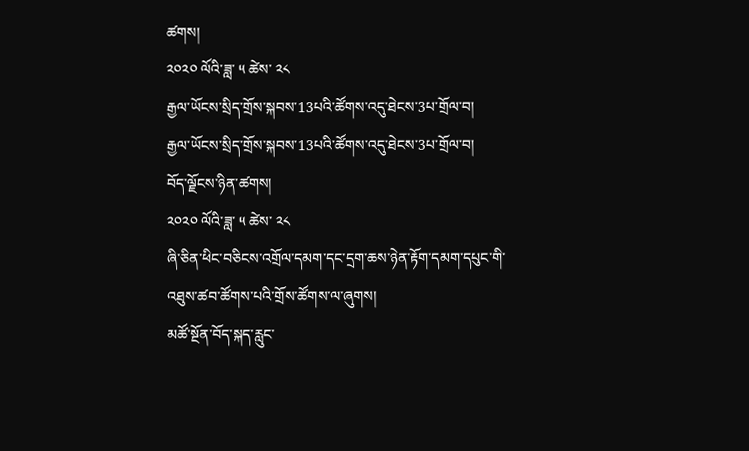ཚགས།
༢༠༢༠ ལོའི་ཟླ་ ༥ ཚེས་ ༢༨
རྒྱལ་ཡོངས་སྲིད་གྲོས་སྐབས་13པའི་ཚོགས་འདུ་ཐེངས་3པ་གྲོལ་བ།
རྒྱལ་ཡོངས་སྲིད་གྲོས་སྐབས་13པའི་ཚོགས་འདུ་ཐེངས་3པ་གྲོལ་བ།
བོད་ལྗོངས་ཉིན་ཚགས།
༢༠༢༠ ལོའི་ཟླ་ ༥ ཚེས་ ༢༨
ཞི་ཅིན་ཕིང་བཅིངས་འགྲོལ་དམག་དང་དྲག་ཆས་ཉེན་རྟོག་དམག་དཔུང་གི་འཐུས་ཚབ་ཚོགས་པའི་གྲོས་ཚོགས་ལ་ཞུགས།
མཚོ་སྔོན་བོད་སྐད་རླུང་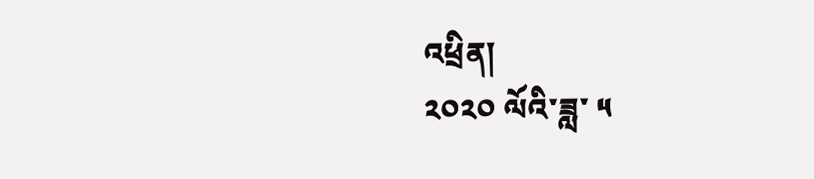འཕྲིན།
༢༠༢༠ ལོའི་ཟླ་ ༥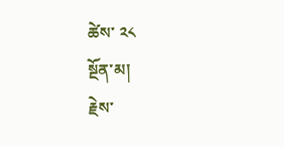ཚེས་ ༢༨
སྔོན་མ།
རྗེས་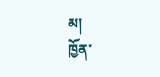མ།
ཁྱོན་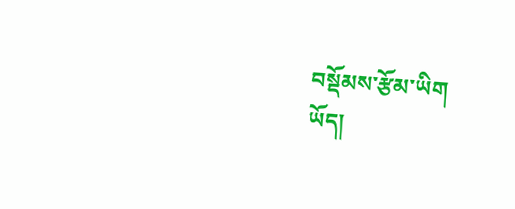བསྡོམས་རྩོམ་ཡིག
ཡོད།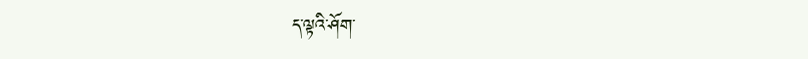ད་ལྟའི་ཤོག་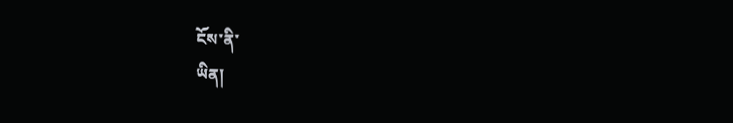ངོས་ནི་
ཡིན།